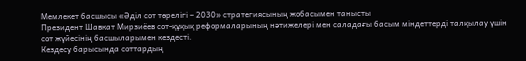Мемлекет басшысы «Әділ сот төрелігі – 2030» стратегиясының жобасымен танысты
Президент Шавкат Мирзиёев сот-құқық реформаларының нәтижелері мен саладағы басым міндеттерді талқылау үшін сот жүйесінің басшыларымен кездесті.
Кездесу барысында соттардың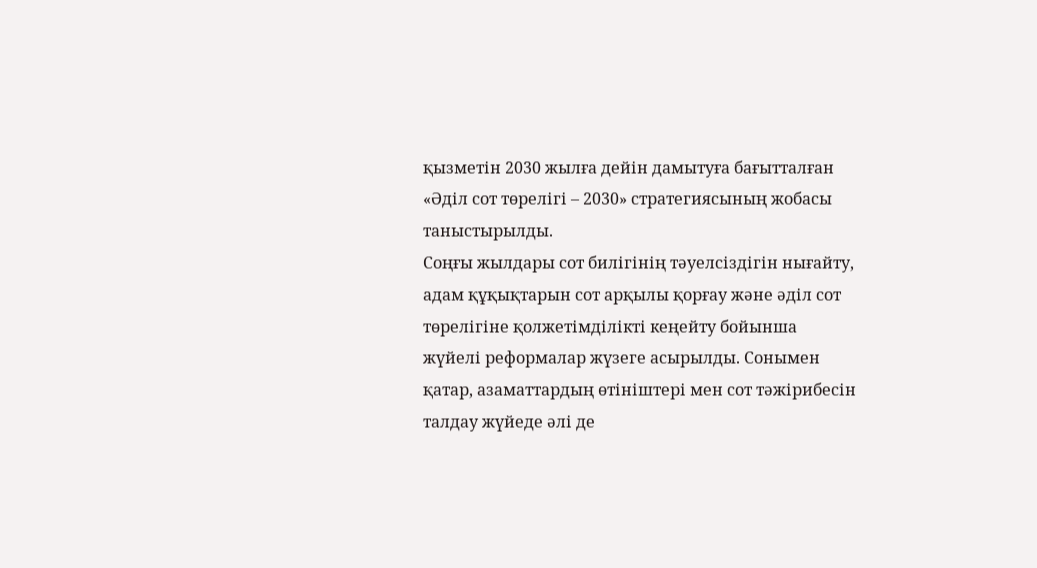қызметін 2030 жылға дейін дамытуға бағытталған «Әділ сот төрелігі – 2030» стратегиясының жобасы таныстырылды.
Соңғы жылдары сот билігінің тәуелсіздігін нығайту, адам құқықтарын сот арқылы қорғау және әділ сот төрелігіне қолжетімділікті кеңейту бойынша жүйелі реформалар жүзеге асырылды. Сонымен қатар, азаматтардың өтініштері мен сот тәжірибесін талдау жүйеде әлі де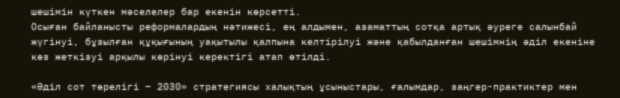шешімін күткен мәселелер бар екенін көрсетті.
Осыған байланысты реформалардың нәтижесі, ең алдымен, азаматтың сотқа артық әуреге салынбай жүгінуі, бұзылған құқығының уақытылы қалпына келтірілуі және қабылданған шешімнің әділ екеніне көз жеткізуі арқылы көрінуі керектігі атап өтілді.

«Әділ сот төрелігі – 2030» стратегиясы халықтың ұсыныстары, ғалымдар, заңгер-практиктер мен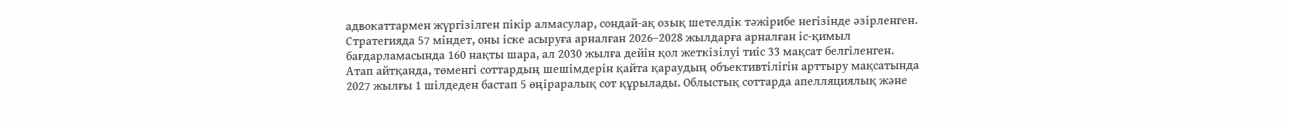адвокаттармен жүргізілген пікір алмасулар, сондай-ақ озық шетелдік тәжірибе негізінде әзірленген. Стратегияда 57 міндет, оны іске асыруға арналған 2026–2028 жылдарға арналған іс-қимыл бағдарламасында 160 нақты шара, ал 2030 жылға дейін қол жеткізілуі тиіс 33 мақсат белгіленген.
Атап айтқанда, төменгі соттардың шешімдерін қайта қараудың объективтілігін арттыру мақсатында 2027 жылғы 1 шілдеден бастап 5 өңіраралық сот құрылады. Облыстық соттарда апелляциялық және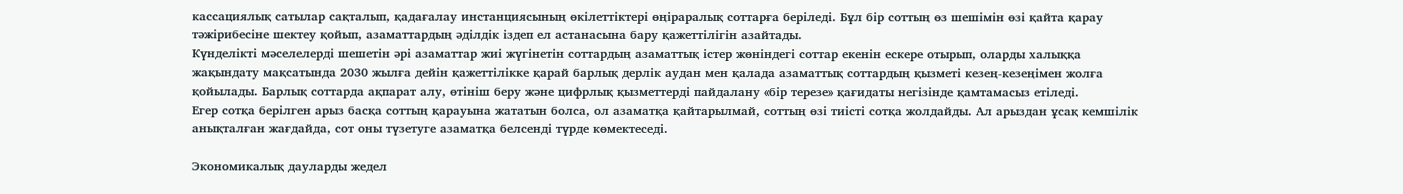кассациялық сатылар сақталып, қадағалау инстанциясының өкілеттіктері өңіраралық соттарға беріледі. Бұл бір соттың өз шешімін өзі қайта қарау тәжірибесіне шектеу қойып, азаматтардың әділдік іздеп ел астанасына бару қажеттілігін азайтады.
Күнделікті мәселелерді шешетін әрі азаматтар жиі жүгінетін соттардың азаматтық істер жөніндегі соттар екенін ескере отырып, оларды халыққа жақындату мақсатында 2030 жылға дейін қажеттілікке қарай барлық дерлік аудан мен қалада азаматтық соттардың қызметі кезең-кезеңімен жолға қойылады. Барлық соттарда ақпарат алу, өтініш беру және цифрлық қызметтерді пайдалану «бір терезе» қағидаты негізінде қамтамасыз етіледі.
Егер сотқа берілген арыз басқа соттың қарауына жататын болса, ол азаматқа қайтарылмай, соттың өзі тиісті сотқа жолдайды. Ал арыздан ұсақ кемшілік анықталған жағдайда, сот оны түзетуге азаматқа белсенді түрде көмектеседі.

Экономикалық дауларды жедел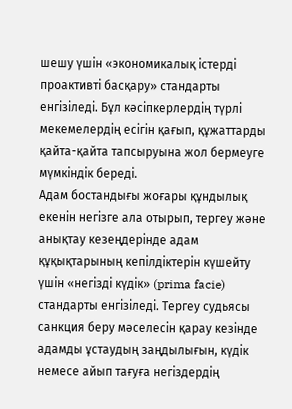шешу үшін «экономикалық істерді проактивті басқару» стандарты енгізіледі. Бұл кәсіпкерлердің түрлі мекемелердің есігін қағып, құжаттарды қайта-қайта тапсыруына жол бермеуге мүмкіндік береді.
Адам бостандығы жоғары құндылық екенін негізге ала отырып, тергеу және анықтау кезеңдерінде адам құқықтарының кепілдіктерін күшейту үшін «негізді күдік» (prima facie) стандарты енгізіледі. Тергеу судьясы санкция беру мәселесін қарау кезінде адамды ұстаудың заңдылығын, күдік немесе айып тағуға негіздердің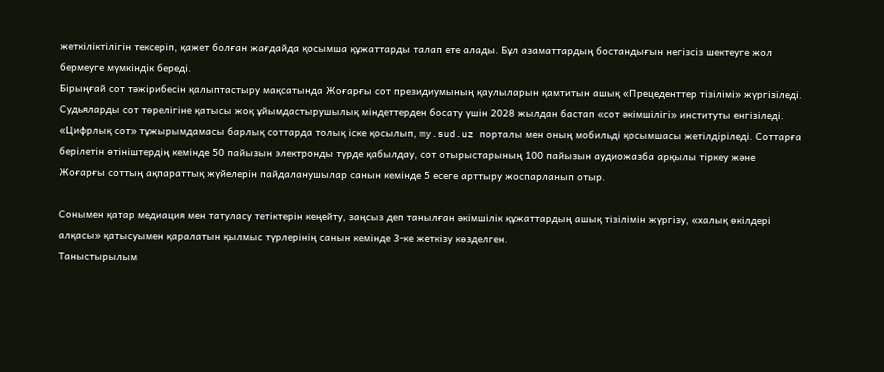жеткіліктілігін тексеріп, қажет болған жағдайда қосымша құжаттарды талап ете алады. Бұл азаматтардың бостандығын негізсіз шектеуге жол бермеуге мүмкіндік береді.
Бірыңғай сот тәжірибесін қалыптастыру мақсатында Жоғарғы сот президиумының қаулыларын қамтитын ашық «Прецеденттер тізілімі» жүргізіледі.
Судьяларды сот төрелігіне қатысы жоқ ұйымдастырушылық міндеттерден босату үшін 2028 жылдан бастап «сот әкімшілігі» институты енгізіледі.
«Цифрлық сот» тұжырымдамасы барлық соттарда толық іске қосылып, my.sud.uz порталы мен оның мобильді қосымшасы жетілдіріледі. Соттарға берілетін өтініштердің кемінде 50 пайызын электронды түрде қабылдау, сот отырыстарының 100 пайызын аудиожазба арқылы тіркеу және Жоғарғы соттың ақпараттық жүйелерін пайдаланушылар санын кемінде 5 есеге арттыру жоспарланып отыр.

Сонымен қатар медиация мен татуласу тетіктерін кеңейту, заңсыз деп танылған әкімшілік құжаттардың ашық тізілімін жүргізу, «халық өкілдері алқасы» қатысуымен қаралатын қылмыс түрлерінің санын кемінде 3-ке жеткізу көзделген.
Таныстырылым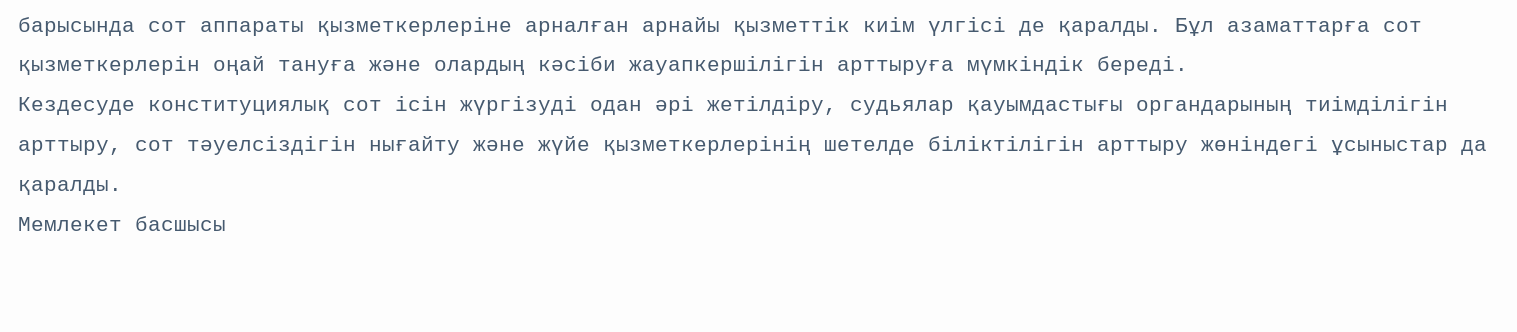барысында сот аппараты қызметкерлеріне арналған арнайы қызметтік киім үлгісі де қаралды. Бұл азаматтарға сот қызметкерлерін оңай тануға және олардың кәсіби жауапкершілігін арттыруға мүмкіндік береді.
Кездесуде конституциялық сот ісін жүргізуді одан әрі жетілдіру, судьялар қауымдастығы органдарының тиімділігін арттыру, сот тәуелсіздігін нығайту және жүйе қызметкерлерінің шетелде біліктілігін арттыру жөніндегі ұсыныстар да қаралды.
Мемлекет басшысы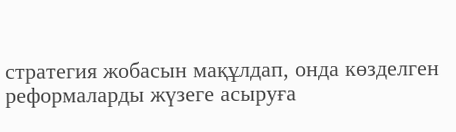стратегия жобасын мақұлдап, онда көзделген реформаларды жүзеге асыруға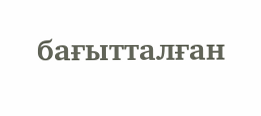бағытталған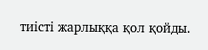тиісті жарлыққа қол қойды.